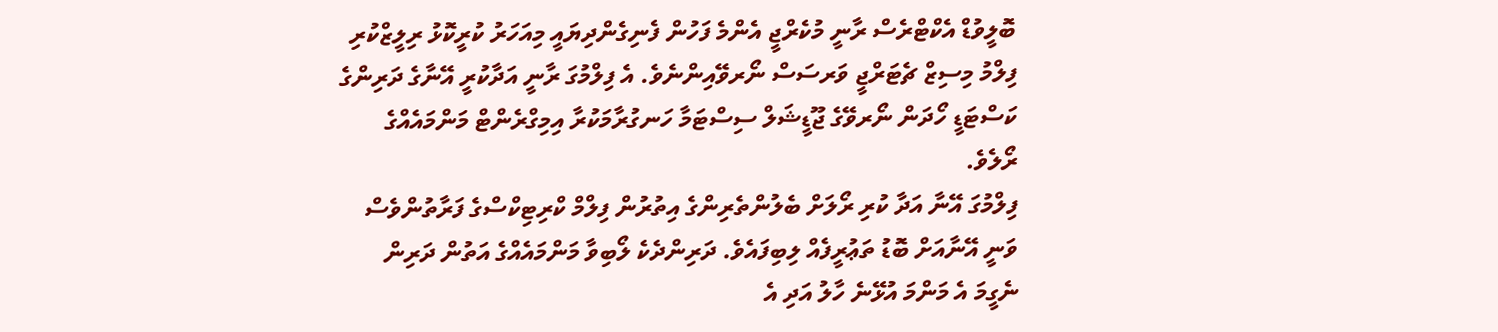ބޮލީވުޑް އެކްޓްރެސް ރާނީ މުކެރްޖީ އެންމެ ފަހުން ފެނިގެންދިޔައީ މިއަހަރު ކުރީކޮޅު ރިލީޒްކުރި ފިލްމު މިސިޒް ޗެޓަރްޖީ ވަރސަސް ނޯރވޭއިންނެވެ. އެ ފިލްމުގަ ރާނީ އަދާކުރީ އޭނާގެ ދަރިންގެ ކަސްޓަޑީ ހޯދަން ނޯރވޭގެ ޖޫޑީޝަލް ސިސްޓަމާ ހަނގުރާމަކުރާ އިމިގްރެންޓް މަންމައެއްގެ ރޯލެވެ.
ފިލްމުގަ އޭނާ އަދާ ކުރި ރޯލަށް ބެލުންތެރިންގެ އިތުރުން ފިލްމް ކްރިޓިކްސްގެ ފަރާތުންވެސް ވަނީ އޭނާއަށް ބޮޑު ތަޢުރީފެއް ލިބިފައެވެ. ދަރިންދެކެ ލޯބިވާ މަންމައެއްގެ އަތުން ދަރިން ނެގީމަ އެ މަންމަ އުޅޭނެ ހާލު އަދި އެ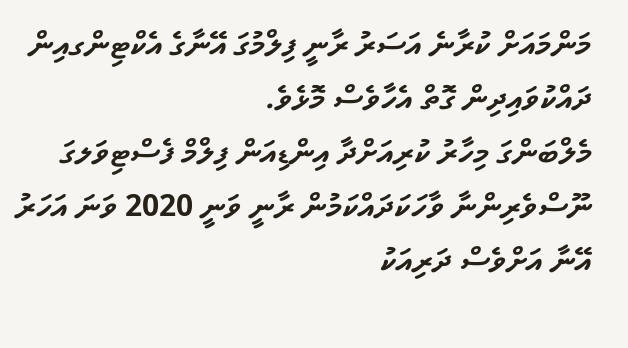މަންމައަށް ކުރާނެ އަސަރު ރާނީ ފިލްމުގަ އޭނާގެ އެކްޓިންގއިން ދައްކުވައިދިން ގޮތް އެހާވެސް މޮޅެވެ.
މެލްބަންގަ މިހާރު ކުރިއަށްދާ އިންޑިއަން ފިލްމް ފެސްޓިވަލގަ ނޫސްވެރިންނާ ވާހަކަދައްކަމުން ރާނީ ވަނީ 2020 ވަނަ އަހަރު އޭނާ އަށްވެސް ދަރިއަކު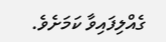ގެއްލިފައިވާ ކަމަށެވެ.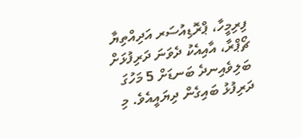ފިރިމީހާ، ޕްރޮޑިއުސަރ އަދިއްތިޔާ ޗޯޕްރާ، އާއިއެކު ދެވަނަ ދަރިފުޅަށް ބަލިވެއިނދެ ބަނޑަށް 5 މަހުގަ ދަރިފުޅު ބައިގެން ދިޔައީއެވެ. މި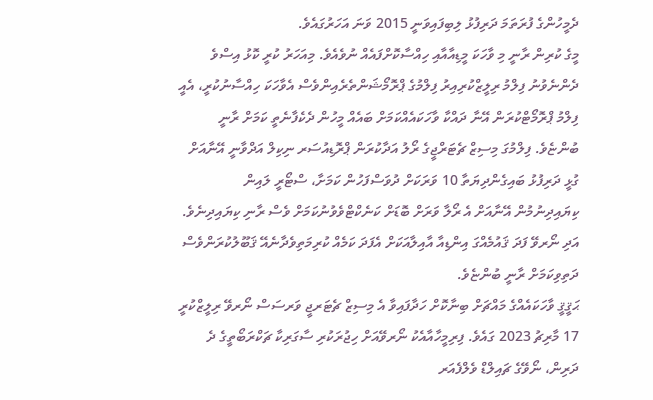ދެމީހުންގެ ފުރަތަމަ ދަރިފުޅު ލިބިފައިވަނީ 2015 ވަނަ އަހަރުގައެވެ.
މީގެ ކުރިން ރާނީ މި ވާހަކަ މީޑިއާއާއި ހިއްސާކޮށްފައެއް ނުވެއެވެ. މިއަހަރު ކުރީ ކޮޅު އިސްވެ ދެންނެވުނު ފިލްމު ރިލީޒްކުރިއިރު ފިލްމުގެ ޕްރޮމޯޝަންތެރެއިންވެސް އެވާހަކަ ހިއްސާނުކުރީ، އެއީ ފިލްމު ޕްރޮމޯޓްކުރަން އޭނާ ދައްކާ ވާހަކައެއްކަމަށް ބައެއް މީހުން ދެކެފާނެތީ ކަމަށް ރާނީ ބުންޏެވެ. ފިލްމުގަ މިސިޒް ޗެޓަރްޖީގެ ރޯލު އަދާކުރަން ޕްރޮޑިއުސަރ ނިކިލް އަދްވާނީ އޭނާއަށް ގުޅީ ދަރިފުޅު ބައިގެންދިޔަތާ 10 ވަރަކަށް ދުވަސްފަހުން ކަމަށާ، ސްޓޯރީ ލައިން ކިޔައިދިނުމުން އޭނާއަށް އެ ރޯލާ ވަރަށް ބޮޑަށް ކަނެކްޓްވެވުނުކަމަށް ވެސް ރާނި ކިޔައިދިނެވެ. އަދި ނޯރވޭ ފަދަ ޤައުމެއްގަ އިންޑިއާ އާއިލާއަކަށް އެފަދަ ކަމެއް ކުރިމަތިވެދާނެއޭ ޤަބޫލުކުރަންވެސް ދަތިވިކަމަށް ރާނީ ބުންޏެވެ.
ޙަޤީޤީ ވާހަކައެއްގެ މައްޗަށް ބިނާކޮށް ހަދާފައިވާ އެ މިސިޒް ޗެޓަރޖީ ވަރސަސް ނޯރވޭ ރިލީޒްކުރީ 17 މާރިޗު 2023 ގައެވެ. ފިރިމީހާއާއެކު ނޯރވޭއަށް ހިޖުރަކުރި ސާގަރިކާ ޗަކްރަބޯތީގެ ދެ ދަރިން، ނޯވޭގެ ޗައިލްޑް ވެލްފެއަރ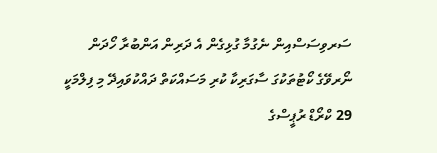ސަރވިސަސްއިން ނެގުމާ ގުޅިގެން އެ ދަރިން އަންބުރާ ހޯދަން ނޯރވޭގެ ކޯޓުތަކުގަ ސާގަރިކާ ކުރި މަސައްކަތް ދައްކުވައިދޭ މި ފިލްމަކީ 29 ކްރޯޑް ރުޕީސްގެ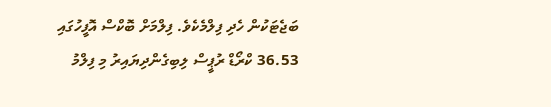ބަޖެޓަކުން ހެދި ފިލްމެކެވެ. ފިލްމަށް ބޮކްސް އޮފީހުގައި 36.53 ކްރޯޑް ރުޕީސް ލިބިގެންދިޔައިރު މި ފިލްމު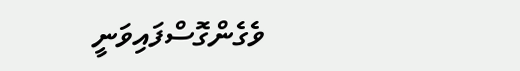ވެގެންގޮސްފައިވަނީ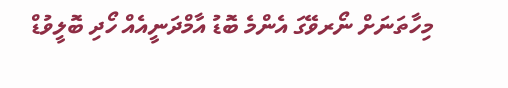މިހާތަނަށް ނޯރވޭގަ އެންމެ ބޮޑު އާމްދަނީއެއް ހޯދި ބޮލީވުޑް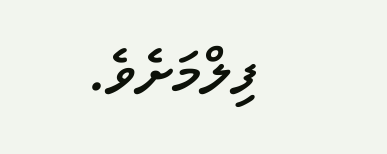ފިލްމަށެވެ.